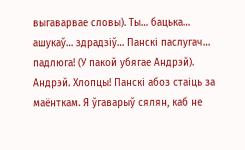выгаварвае словы). Ты… бацька… ашукаў… здрадзіў… Панскі паслугач… падлюга! (У пакой убягае Андрэй).
Андрэй. Хлопцы! Панскі абоз стаіць за маёнткам. Я ўгаварыў сялян, каб не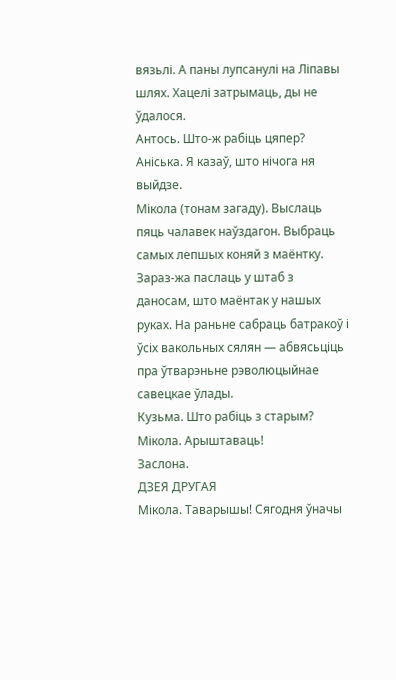вязьлі. А паны лупсанулі на Ліпавы шлях. Хацелі затрымаць, ды не ўдалося.
Антось. Што-ж рабіць цяпер?
Аніська. Я казаў, што нічога ня выйдзе.
Мікола (тонам загаду). Выслаць пяць чалавек наўздагон. Выбраць самых лепшых коняй з маёнтку. Зараз-жа паслаць у штаб з даносам, што маёнтак у нашых руках. На раньне сабраць батракоў і ўсіх вакольных сялян — абвясьціць пра ўтварэньне рэволюцыйнае савецкае ўлады.
Кузьма. Што рабіць з старым?
Мікола. Арыштаваць!
Заслона.
ДЗЕЯ ДРУГАЯ
Мікола. Таварышы! Сягодня ўначы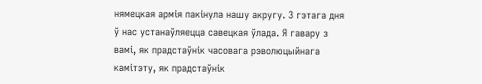нямецкая армія пакінула нашу акругу. З гэтага дня ў нас устанаўляецца савецкая ўлада. Я гавару з вамі, як прадстаўнік часовага рэволюцыйнага камітэту, як прадстаўнік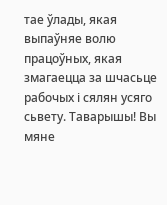тае ўлады, якая выпаўняе волю працоўных, якая змагаецца за шчасьце рабочых і сялян усяго сьвету. Таварышы! Вы мяне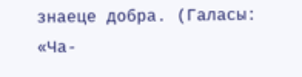знаеце добра. (Галасы: «Ча-